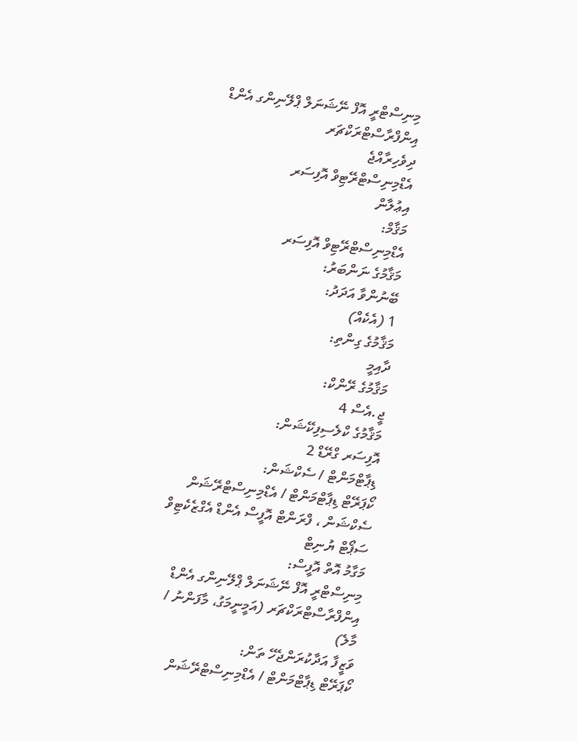މިނިސްޓްރީ އޮފް ނޭޝަނަލް ޕްލޭނިންގ އެންޑް އިންފްރާސްޓްރަކްޗަރ
ދިވެހިރާއްޖެ
އެޑްމިނިސްޓްރޭޓިވް އޮފިސަރ
އިޢުލާން
މަޤާމް:
އެޑްމިނިސްޓްރޭޓިވް އޮފިސަރ
މަޤާމުގެ ނަންބަރު:
ބޭނުންވާ އަދަދު:
1 (އެކެއް)
މަޤާމުގެ ގިންތި:
ދާއިމީ
މަޤާމުގެ ރޭންކް:
ޖީ.އެސް 4
މަޤާމުގެ ކްލެސިފިކޭޝަން:
އޮފިސަރ ގްރޭޑް 2
ޑިޕާޓްމަންޓް / ސެކްޝަން:
ކޯޕަރޭޓް ޑިޕާޓްމަންޓް / އެޑްމިނިސްޓްރޭޝަން ސެކްޝަން ، ފްރަންޓް އޮފީސް އެންޑް އެގްޒެކެޓިވް ސަޕޯޓް ޔުނިޓް
މަގާމު އޮތް އޮފީސް:
މިނިސްޓްރީ އޮފް ނޭޝަނަލް ޕްލޭނިންގ އެންޑް އިންފްރާސްޓްރަކްޗަރ (އަމީނީމަގު، މާފަންނު / މާލެ)
ވަޒީފާ އަދާކުރަންޖެހޭ ތަން:
ކޯޕަރޭޓް ޑިޕާޓްމަންޓް / އެޑްމިނިސްޓްރޭޝަން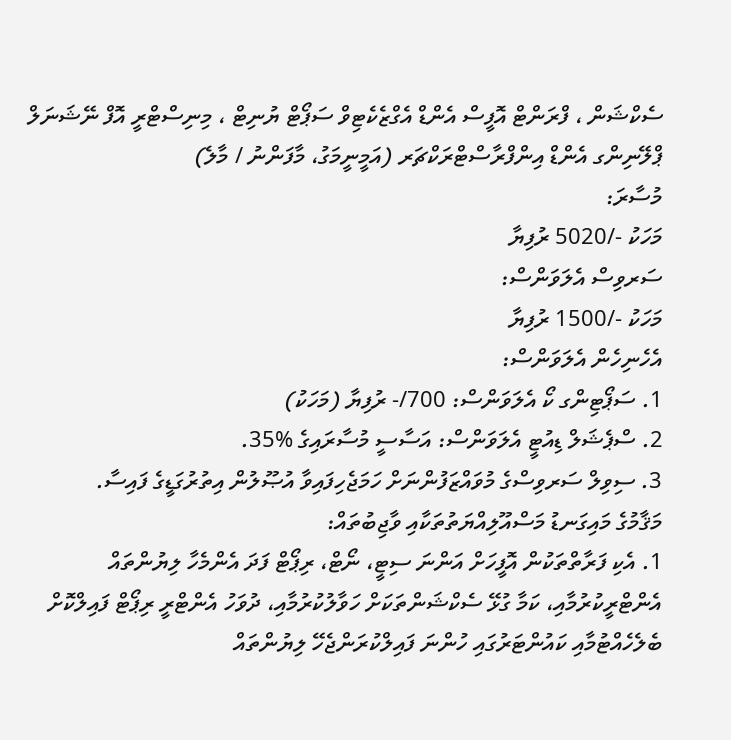ސެކްޝަން ، ފްރަންޓް އޮފީސް އެންޑް އެގްޒެކެޓިވް ސަޕޯޓް ޔުނިޓް ، މިނިސްޓްރީ އޮފް ނޭޝަނަލް ޕްލޭނިންގ އެންޑް އިންފްރާސްޓްރަކްޗަރ (އަމީނީމަގު، މާފަންނު / މާލެ)
މުސާރަ:
މަހަކު -/5020 ރުފިޔާ
ސަރވިސް އެލަވަންސް:
މަހަކު -/1500 ރުފިޔާ
އެހެނިހެން އެލަވަންސް:
1. ސަޕޯޓިންގ ކޯ އެލަވަންސް: 700/- ރުފިޔާ (މަހަކު)
2. ސްޕެޝަލް ޑިއުޓީ އެލަވަންސް: އަސާސީ މުސާރައިގެ %35.
3. ސިވިލް ސަރވިސްގެ މުވައްޒަފުންނަށް ހަމަޖެހިފައިވާ އުޞޫލުން އިތުރުގަޑީގެ ފައިސާ.
މަޤާމުގެ މައިގަނޑު މަސްއޫލިއްޔަތުތަކާއި ވާޖިބުތައް:
1. އެކި ފަރާތްތަކުން އޮފީހަށް އަންނަ ސިޓީ، ނޯޓް، ރިޕޯޓް ފަދަ އެންމެހާ ލިޔުންތައް އެންޓްރީކުރުމާއި، ކަމާ ގުޅޭ ސެކްޝަންތަކަށް ހަވާލުކުރުމާއި، ދުވަހު އެންޓްރީ ރިޕޯޓް ފައިލްކޮށް ބެލެހެއްޓުމާއި ކައުންޓަރުގައި ހުންނަ ފައިލްކުރަންޖެހޭ ލިޔުންތައް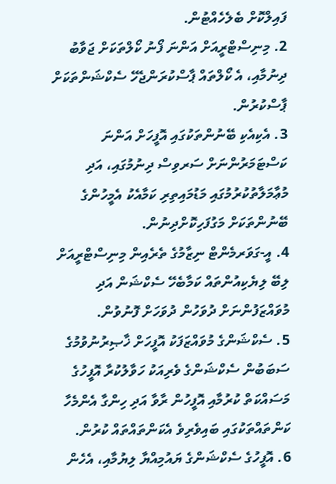ފައިލްކޮށް ބެލެހެއްޓުން.
2. މިނިސްޓްރީއަށް އަންނަ ފޯނު ކޯލްތަކަށް ޖަވާބު ދިނުމާއި، އެ ކޯލްތައް ޕާސްކުރަންޖެހޭ ސެކްޝަންތަކަށް ޕާސްކުރުން.
3. އެކިއެކި ބޭނުންތަކުގައި އޮފީހަށް އަންނަ ކަސްޓަމަރުންނަށް ސަރވިސް ދިނުމުގައި، އަދި މުޢާމަލާތުކުރުމުގައި މަޑުމައިތިރި ކަމާއެކު އެމީހުންގެ ބޭނުންތަކަށް މަގުފަހިކޮށްދިނުން.
4. އީ-ގަވަރމެންޓް ނިޒާމުގެ ތެރެއިން މިނިސްޓްރީއަށް ލިބޭ ލިޔެކިއުންތައް ކަމާބެހޭ ސެކްޝަން އަދި މުވައްޒަފުންނަށް ދުވަހުން ދުވަހަށް ފޮނުވުން.
5. ސެކްޝަންގެ މުވައްޒަފަކު އޮފީހަށް ޚާޞިރުނުވުމުގެ ސަބަބުން ސެކްޝަންގެ ވެރިއަކު ހަވާލުކުރާ އޮފީހުގެ މަސައްކަތް ކުރުމާއި އޮފީހުން ރާވާ އަދި ހިންގާ އެންމެހާ ކަންތައްތަކުގައި ބައިވެރިވެ އެކަންތައްތައް ކުރުން.
6. އޮފީހުގެ ސެކްޝަންގެ ޔައުމިއްޔާ ލިޔުމާއި، އެހެން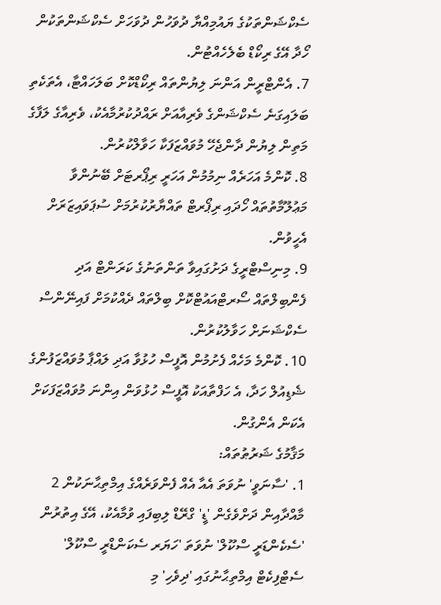ސެކްޝަންތަކުގެ ޔައުމިއްޔާ ދުވަހުން ދުވަހަށް ސެކްޝަންތަކުން ހޯދާ އޭގެ ރިކޯޑް ބެލެހެއްޓުން.
7. އެންޓްރީން އަންނަ ލިޔުންތައް ރިކޯޑްކޮށް ބަލަހައްޓާ، އެތަކެތި ބަލައިގަނެ ސެކްޝަންގެ ވެރިއާއަށް ރައްދުކުރުމާއެކު، ވެރިއާގެ ލަފާގެ މަތިން ލިޔުން ދާންޖެހޭ މުވައްޒަފަކާ ހަވާލްކުރުން.
8. ކޮންމެ އަހަރެއް ނިމުމުން އަހަރީ ރިޕޯރޓަށް ބޭނުންވާ މަޢުލޫމާތުތައް ހޯދައި ރިޕޯރޓް ތައްޔާރުކުރުމަށް ސުޕަވައިޒަރަށް އެހީވުން.
9. މިނިސްޓްރީގެ ދަށުގައިވާ ތަންތަނުގެ ކަރަންޓް އަދި ފެންބިލްތައް ސޯރޓްއައުޓްކޮށް ބިލްތައް ދެއްކުމަށް ފައިނޭންސް ސެކްޝަނަށް ހަވާލުކުރުން.
10. ކޮންމެ މަހެއް ފެށުމުން އޮފީސް ހުޅުވާ އަދި ލައްޕާ މުވައްޒަފުންގެ ޝެޑިއުލް ހަދާ، އެ ހަފްތާއަކު އޮފީސް ހުޅުވަން އިންނަ މުވައްޒަފަކަށް އެކަން އެންގުން.
މަޤާމުގެ ޝަރުޠުތައް:
1. 'ސާނަވީ' ނުވަތަ އެއާ އެއް ފެންވަރެއްގެ އިމްތިޙާނަކުން 2 މާއްދާއިން ދަށްވެގެން 'ޑީ' ގްރޭޑް ލިބިފައި ވުމާއެކު، އޭގެ އިތުރުން 'ސެކެންޑަރީ ސްކޫލް' ނުވަތަ 'ހަޔަރ ސެކަންޑްރީ ސްކޫލް' ސެޓްފިކެޓް އިމްތިޙާނުގައި 'ދިވެހި' މި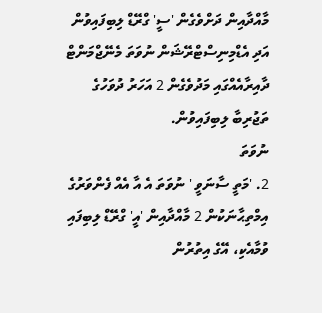މާއްދާއިން ދަށްވެގެން 'ސީ' ގްރޭޑް ލިބިފައިވުން އަދި އެޑްމިނިސްޓްރޭޝަން ނުވަތަ މެނޭޖްމަންޓް ދާއިރާއެއްގައި މަދުވެގެން 2 އަހަރު ދުވަހުގެ ތަޖުރިބާ ލިބިފައިވުން.
ނުވަތަ
2. 'މަތީ ސާނަވީ ' ނުވަތަ އެ އާ އެއް ފެންވަރުގެ އިމްތިޙާނަކުން 2 މާއްދާއިން 'އީ' ގްރޭޑް ލިބިފައި ވުމާއެކި، އޭގެ އިތުރުން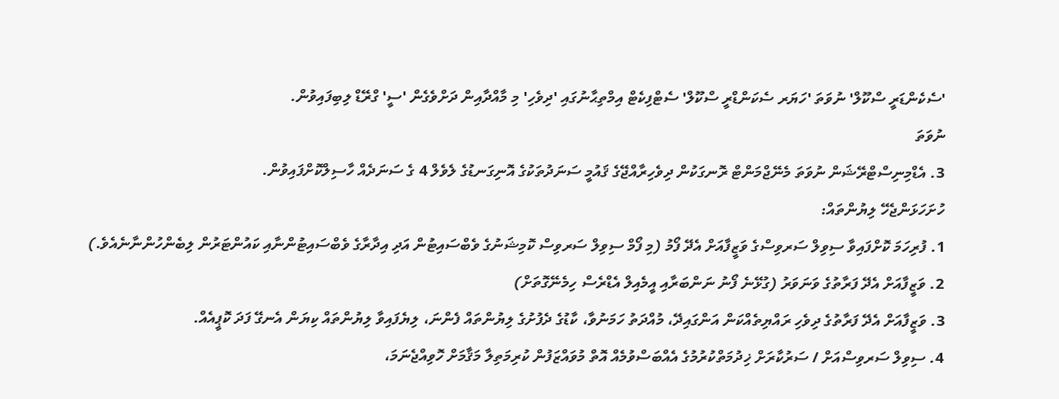'ސެކެންޑަރީ ސްކޫލް' ނުވަތަ 'ހަޔަރ ސެކަންޑްރީ ސްކޫލް' ސެޓްފިކެޓް އިމްތިޙާނުގައި 'ދިވެހި' މި މާއްދާއިން ދަށްވެގެން 'ސީ' ގްރޭޑް ލިބިފައިވުން.
ނުވަތަ
3. އެޑްމިނިސްޓްރޭޝަން ނުވަތަ މެނޭޖްމަންޓް ރޮނގަކުން ދިވެހިރާއްޖޭގެ ޤައުމީ ސަނަދުތަކުގެ އޮނިގަނޑުގެ ލެވެލް 4 ގެ ސަނަދެއް ހާސިލްކޮށްފައިވުން.
ހުށަހަޅަންޖެހޭ ލިޔުންތައް:
1. ފުރިހަމަ ކޮށްފައިވާ ސިވިލް ސަރވިސްގެ ވަޒީފާއަށް އެދޭ ފޯމު (މި ފޯމް ސިވިލް ސަރވިސް ކޮމިޝަނުގެ ވެބްސައިޓުން އަދި އިދާރާގެ ވެބްސައިޓުންނާއި ކައުންޓަރުން ލިބެންހުންނާނެއެވެ.)
2. ވަޒީފާއަށް އެދޭ ފަރާތުގެ ވަނަވަރު (ގުޅޭނެ ފޯނު ނަންބަރާއި އީމެއިލް އެޑްރެސް ހިމެނޭގޮތަށް)
3. ވަޒީފާއަށް އެދޭ ފަރާތުގެ ދިވެހި ރައްޔިތެއްކަން އަންގައިދޭ، މުއްދަތު ހަމަނުވާ، ކާޑުގެ ދެފުށުގެ ލިޔުންތައް ފެންނަ، ލިޔެފައިވާ ލިޔުންތައް ކިޔަން އެނގޭ ފަދަ ކޮޕީއެއް.
4. ސިވިލް ސަރވިސްއަށް / ސަރުކާރަށް ޚިދުމަތްކުރުމުގެ އެއްބަސްވުމެއް އޮތް މުވައްޒަފުން ކުރިމަތިލާ މަޤާމަށް ހޮވިއްޖެނަމަ،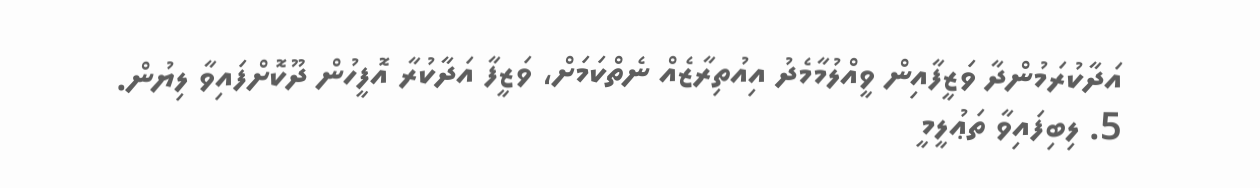އަދާކުރަމުންދާ ވަޒީފާއިން ވީއްލުމާމެދު އިއުތިރާޒެއް ނެތްކަމަށް، ވަޒީފާ އަދާކުރާ އޮފީހުން ދޫކޮށްފައިވާ ލިޔުން.
5. ލިބިފައިވާ ތަޢުލީމީ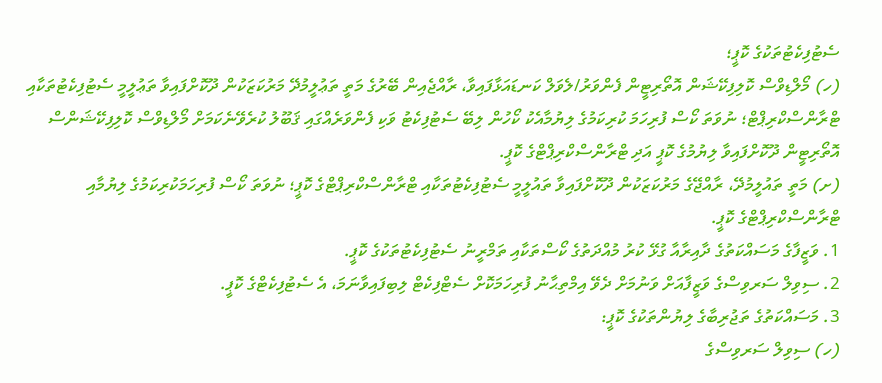ސެޓުފިކެޓުތަކުގެ ކޮޕީ؛
(ހ) މޯލްޑިވްސް ކޮލިފިކޭޝަން އޮތޯރިޓީން ފެންވަރު/ލެވަލް ކަނޑައަޅާފައިވާ، ރާއްޖެއިން ބޭރުގެ މަތީ ތަޢުލީމުދޭ މަރުކަޒަކުން ދޫކޮށްފައިވާ ތަޢުލީމީ ސެޓުފިކެޓުތަކާއި ޓްރާންސްކްރިޕްޓް؛ ނުވަތަ ކޯސް ފުރިހަމަ ކުރިކަމުގެ ލިޔުމާއެކު ކޯހުން ލިބޭ ސެޓުފިކެޓު ވަކި ފެންވަރެއްގައި ޤަބޫލު ކުރެވޭނެކަމަށް މޯލްޑިވްސް ކޮލިފިކޭޝަންސް އޮތޯރިޓީން ދޫކޮށްފައިވާ ލިޔުމުގެ ކޮޕީ އަދި ޓްރާންސްކްރިޕްޓްގެ ކޮޕީ.
(ށ) މަތީ ތައުލީމުދޭ، ރާއްޖޭގެ މަރުކަޒަކުން ދޫކޮށްފައިވާ ތައުލީމީ ސެޓުފިކެޓުތަކާއި ޓްރާންސްކްރިޕްޓްގެ ކޮޕީ؛ ނުވަތަ ކޯސް ފުރިހަމަކުރިކަމުގެ ލިޔުމާއި ޓްރާންސްކްރިޕްޓްގެ ކޮޕީ.
1. ވަޒީފާގެ މަސައްކަތުގެ ދާއިރާއާ ގުޅޭ ކުރު މުއްދަތުގެ ކޯސްތަކާއި ތަމްރީނު ސެޓުފިކެޓުތަކުގެ ކޮޕީ.
2. ސިވިލް ސަރވިސްގެ ވަޒީފާއަށް ވަނުމަށް ދެވޭ އިމްތިޙާނު ފުރިހަމަކޮށް ސެޓްފިކެޓް ލިބިފައިވާނަމަ، އެ ސެޓުފިކެޓްގެ ކޮޕީ.
3. މަސައްކަތުގެ ތަޖުރިބާގެ ލިޔުންތަކުގެ ކޮޕީ:
(ހ) ސިވިލް ސަރވިސްގެ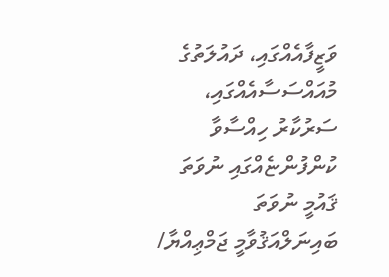ވަޒީފާއެއްގައި، ދައުލަތުގެ މުއައްސަސާއެއްގައި، ސަރުކާރު ހިއްސާވާ ކުންފުންޏެއްގައި ނުވަތަ ޤައުމީ ނުވަތަ ބައިނަލްއަޤުވާމީ ޖަމްޢިއްޔާ/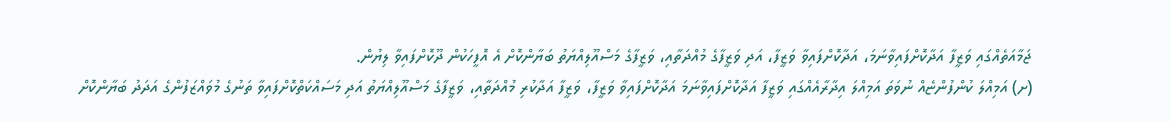ޖަމާއަތެއްގައި ވަޒީފާ އަދާކޮށްފައިވާނަމަ، އަދާކޮށްފައިވާ ވަޒީފާ، އަދި ވަޒީފާގެ މުއްދަތާއި، ވަޒީފާގެ މަސްއޫލިއްޔަތު ބަޔާންކޮށް އެ އޮފީހަކުން ދޫކޮށްފައިވާ ލިޔުން.
(ށ) އަމިއްލަ ކުންފުންޏެއް ނުވަތަ އަމިއްލަ އިދާރާއެއްގައި ވަޒީފާ އަދާކޮށްފައިވާނަމަ އަދާކޮށްފައިވާ ވަޒީފާ، ވަޒީފާ އަދާކުރި މުއްދަތާއި، ވަޒީފާގެ މަސްއޫލިއްޔަތު އަދި މަސައްކަތްކޮށްފައިވާ ތަނުގެ މުވައްޒަފުންގެ އަދަދު ބަޔާންކޮށް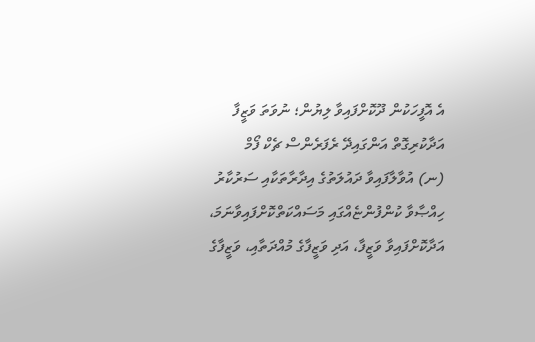އެ އޮފީހަކުން ދޫކޮށްފައިވާ ލިޔުން؛ ނުވަތަ ވަޒީފާ އަދާކުރިގޮތް އަންގައިދޭ ރެފަރެންސް ޗެކް ފޯމް
(ނ) އުވާލާފައިވާ ދައުލަތުގެ އިދާރާތަކާއި ސަރުކާރު ހިއްޞާވާ ކުންފުންޏެއްގައި މަސައްކަތްކޮށްފައިވާނަމަ، އަދާކޮށްފައިވާ ވަޒީފާ، އަދި ވަޒީފާގެ މުއްދަތާއި، ވަޒީފާގެ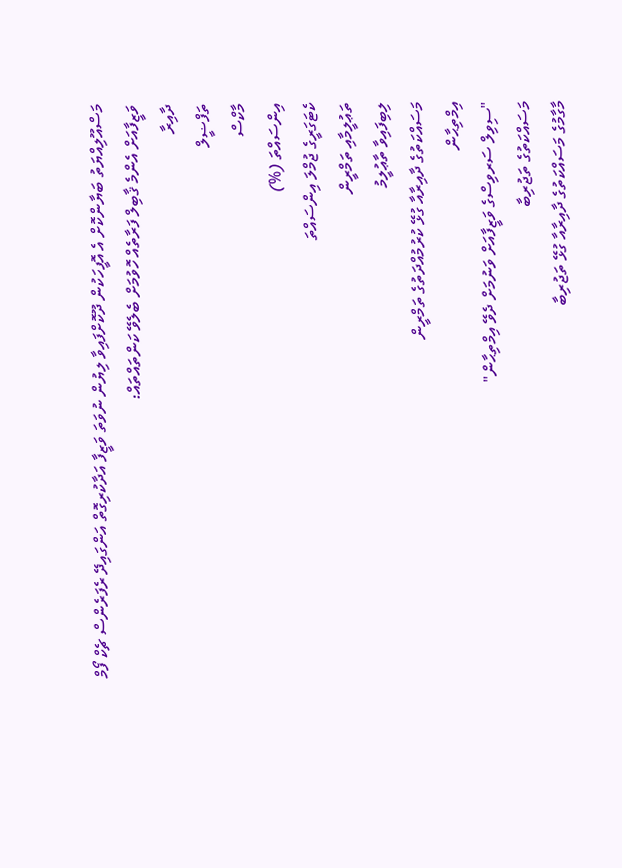މަސްއޫލިއްޔަތު ބަޔާންކޮށް އެ އޮފީހަކުން ދޫކޮށްފައިވާ ލިޔުން ނުވަތަ ވަޒީފާ އަދާކުރިގޮތް އަންގައިދޭ ރެފަރެންސް ޗެކް ފޯމް
ވަޒީފާއަށް އެންމެ ޤާބިލް ފަރާތެއް ހޮވުމަށް ބެލެވޭ ކަންތައްތައް:
ދާއިރާ
ތަފްޟީލް
މާކްސް
އިންސައްތަ (%)
ކެޓަގަރީގެ ޖުމްލަ އިންސައްތަ
ތަޢުލީމާއި ތަމްރީން
ލިބިފައިވާ ތާޢުލީމު
މަސައްކަތުގެ ދާއިރާއާ ގުޅޭ ކުރުމުއްދަތުގެ ތަމްރީން
އިމްތިޙާން
"ސިވިލް ސަރވިސްގެ ވަޒީފާއަށް ވަނުމަށް ދެވޭ އިމްތިޙާން"
މަސައްކަތުގެ ތަޖުރިބާ
މާގާމުގެ މަސައްކަތުގެ ދާއިރާއާ ގުޅޭ ތަޖުރިބާ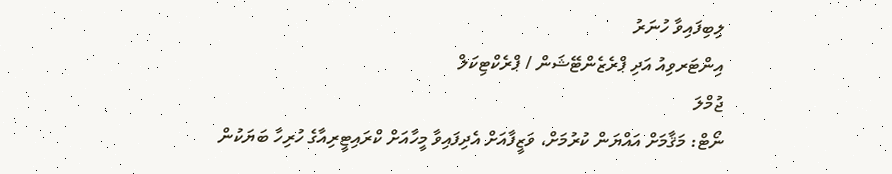ލިބިފައިވާ ހުނަރު
އިންޓަރވިއު އަދި ޕްރެޒެންޓޭޝަން / ޕްރެކްޓިކަލް
ޖުމްލަ
ނޯޓް: މަޤާމަށް އައްޔަން ކުރުމަށް، ވަޒީފާއަށް އެދިފައިވާ މީހާއަށް ކްރައިޓީރިއާގެ ހުރިހާ ބަޔަކުން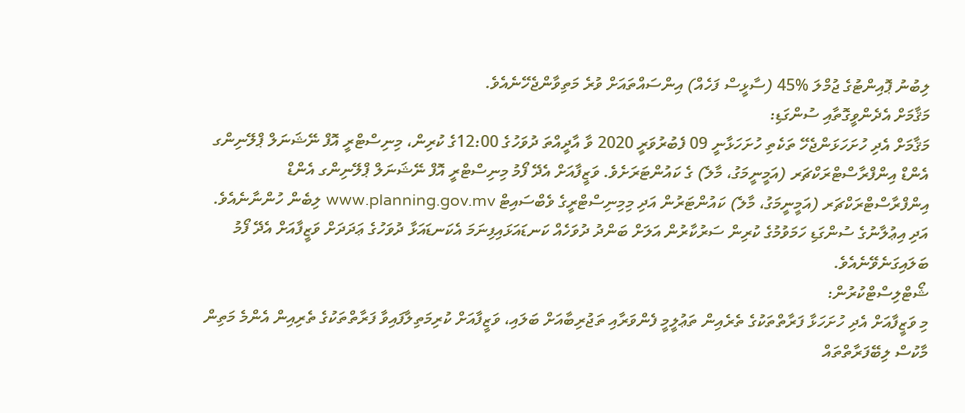ލިބުނު ޕޮއިންޓުގެ ޖުމްލަ %45 (ސާޅީސް ފަހެއް) އިންސައްތައަށް ވުރެ މަތިވާންޖެހޭނެއެވެ.
މަޤާމަށް އެދެންވީގޮތާއި ސުންގަޑި:
މަޤާމަށް އެދި ހުށަހަޅަންޖެހޭ ތަކެތި ހުށަހަޅާނީ 09 ފެބުރުވަރީ 2020 ވާ އާދީއްތަ ދުވަހުގެ 12:00ގެ ކުރިން، މިނިސްޓްރީ އޮފް ނޭޝަނަލް ޕްލޭނިންގ އެންޑް އިންފްރާސްޓްރަކްޗަރ (އަމީނީމަގު، މާލެ) ގެ ކައުންޓަރަށެވެ. ވަޒީފާއަށް އެދޭ ފޯމު މިނިސްޓްރީ އޮފް ނޭޝަނަލް ޕްލޭނިންގ އެންޑް އިންފްރާސްޓްރަކްޗަރ (އަމީނީމަގު، މާލެ) ކައުންޓަރުން އަދި މިމިނިސްޓްރީގެ ވެބްސައިޓް www.planning.gov.mv ލިބެން ހުންނާނެއެވެ. އަދި އިޢުލާނުގެ ސުންގަޑި ހަމަވުމުގެ ކުރިން ސަރުކާރުން އަލަށް ބަންދު ދުވަހެއް ކަނޑައަޅައިފިނަމަ އެކަނޑައަޅާ ދުވަހުގެ ޢަދަދަށް ވަޒީފާއަށް އެދޭ ފޯމު ބަލައިގަނެވޭނެއެވެ.
ޝޯޓްލިސްޓްކުރުން:
މި ވަޒީފާއަށް އެދި ހުށަހަޅާ ފަރާތްތަކުގެ ތެރެއިން ތަޢުލީމީ ފެންވަރާއި ތަޖުރިބާއަށް ބަލައި، ވަޒީފާއަށް ކުރިމަތިލާފައިވާ ފަރާތްތަކުގެ ތެރިއިން އެންމެ މަތިން މާކުސް ލިބޭފަރާތްތައް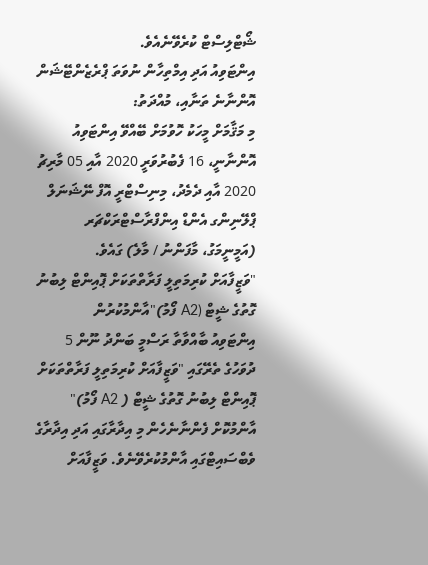ޝޯޓްލިސްޓް ކުރެވޭނެއެވެ.
އިންޓަވިއު އަދި އިމްތިހާން ނުވަތަ ޕްރެޒެންޓޭޝަން  އޮންނާނެ ތަނާއި، މުއްދަތު:
މި މަޤާމަށް މީހަކު ހޮވުމަށް ބޭއްވޭ އިންޓަވިއު އޮންނާނީ، 16 ފެބުރުވަރީ 2020 އާއި 05 މާރިޗު 2020 އާއި ދެމެދު، މިނިސްޓްރީ އޮފް ނޭޝަނަލް ޕްލޭނިންގ އެންޑް އިންފްރާސްޓްރަކްޗަރ (އަމީނީމަގު، މާފަންނު / މާލެ) ގައެވެ.
"ވަޒީފާއަށް ކުރިމަތިލީ ފަރާތްތަކަށް ޕޮއިންޓް ލިބުނު ގޮތުގެ ޝީޓް (A2 ފޯމު)"އާންމުކުރުން
އިންޓަވިއު ބާއްވާތާ ރަސްމީ ބަންދު ނޫން 5 ދުވަހުގެ ތެރޭގައި "ވަޒީފާއަށް ކުރިމަތިލީ ފަރާތްތަކަށް ޕޮއިންޓް ލިބުނު ގޮތުގެ ޝީޓް ( A2 ފޯމު)" އާންމުކޮށް ފެންނާނެހެން މި އިދާރާގައި އަދި އިދާރާގެ ވެބްސައިޓްގައި އާންމުކުރެވޭނެވެ. ވަޒީފާއަށް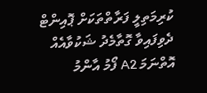ކުރިމަތިލީ ފަރާތްތަކަށް ޕޮއިންޓް ދެވިފައިވާ ގޮތާމެދު ޝަކުވާއެއް އޮތްނަމަ A2 ފޯމު އާންމު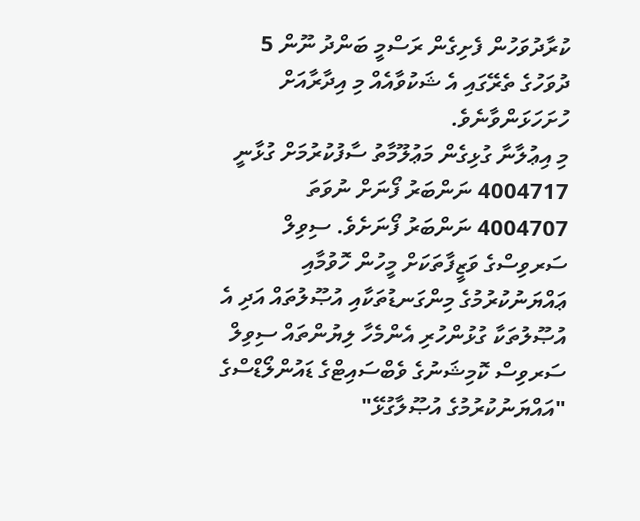ކުރާދުވަހުން ފެށިގެން ރަސްމީ ބަންދު ނޫން 5 ދުވަހުގެ ތެރޭގައި އެ ޝަކުވާއެއް މި އިދާރާއަށް ހުށަހަޅަންވާނެވެ.
މި އިޢުލާނާ ގުޅިގެން މަޢުލޫމާތު ސާފުކުރުމަށް ގުޅާނީ 4004717 ނަންބަރު ފޯނަށް ނުވަތަ 4004707 ނަންބަރު ފޯނަށެވެ. ސިވިލް ސަރވިސްގެ ވަޒީފާތަކަށް މީހުން ހޮވުމާއި ޢައްޔަނުކުރުމުގެ މިންގަނޑުތަކާއި އުޞޫލުތައް އަދި އެ އުޞޫލުތަކާ ގުޅުންހުރި އެންމެހާ ލިޔުންތައް ސިވިލް ސަރވިސް ކޮމިޝަނުގެ ވެބްސައިޓްގެ ޑައުންލޯޑްސްގެ "އައްޔަނުކުރުމުގެ އުޞޫލާގުޅޭ"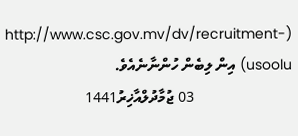(http://www.csc.gov.mv/dv/recruitment-usoolu) އިން ލިބެން ހުންނާނެއެވެ.
                           03 ޖުމާދުލްއާޚިރު1441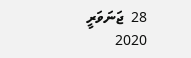28  ޖަނަވަރީ  2020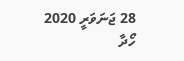28 ޖަނަވަރީ 2020
ހޯދާ